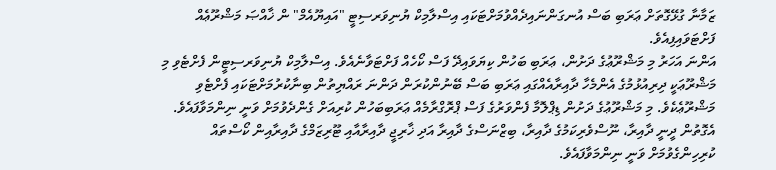ޒަމާނާ ގުޅޭގޮތަށް ޢަރަބި ބަސް އުނގަންނައިދެއްވުމަށްޓަކައި އިސްލާމިކް ޔުނިވަރސިޓީ "އައިޔޫއެމް" ން ޚާއްޞަ މަޝްރޫޢެއް ފަށްޓަވައިފިއެވެ.
އަންނަ އަހަރު މި މަޝްރޫޢުގެ ދަށުން، ޢަރަބި ބަހުން ކިޔަވައިދޭ ފަސް ކޯހެއް ފަށްޓަވާނެއެވެ. އިސްލާމިކް ޔުނިވަރސިޓީން ފެށްޓެވި މި މަޝްރޫޢަކީ ދިރިއުޅުމުގެ އެންމެހާ ދާއިރާއެއްގައި ޢަރަބި ބަސް ބޭނުންކުރަން ދަންނަ ރައްޔިތުން ބިނާކުރުމަށްޓަކައި ފެށްޓެވި މަޝްރޫޢެކެވެ. މި މަޝްރޫޢުގެ ދަށުން ޑިޕްލޮމާ ފެންވަރުގެ ފަސް ޕްރޮގްރާމެއް ޢަރަބިބަހުން ކުރިއަށް ގެންދެވުމަށް ވަނީ ނިންމަވާފައެވެ. އެގޮތުން ދީނީ ދާއިރާ، ނޫސްވެރިކަމުގެ ދާއިރާ، ބިޒްނަސްގެ ދާއިރާ އަދި ޚާރިޖީ ދާއިރާއާއި ޓޫރިޒަމްގެ ދާއިރާއިން ކޯސްތައް ކުރިހިންގެވުމަށް ވަނީ ނިންމަވާފައެވެ.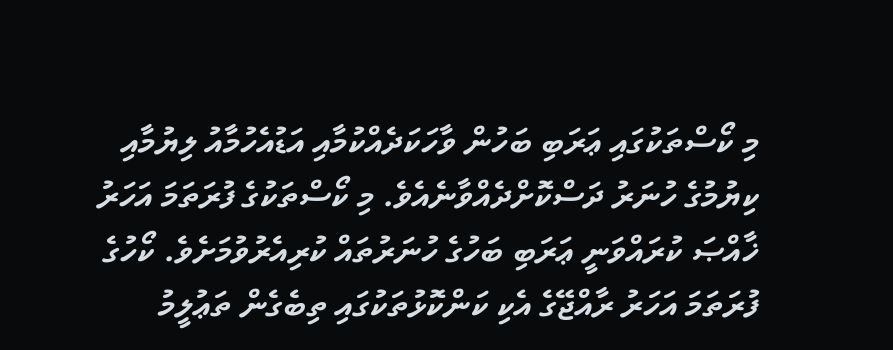މި ކޯސްތަކުގައި ޢަރަބި ބަހުން ވާހަކަދެއްކުމާއި އަޑުއެހުމާއު ލިޔުމާއި ކިޔުމުގެ ހުނަރު ދަސްކޮށްދެއްވާނެއެވެ. މި ކޯސްތަކުގެ ފުރަތަމަ އަހަރު ޚާއްޞަ ކުރައްވަނީ ޢަރަބި ބަހުގެ ހުނަރުތައް ކުރިއެރުވުމަށެވެ. ކޯހުގެ ފުރަތަމަ އަހަރު ރާއްޖޭގެ އެކި ކަންކޮޅުތަކުގައި ތިބެގެން ތަޢުލީމު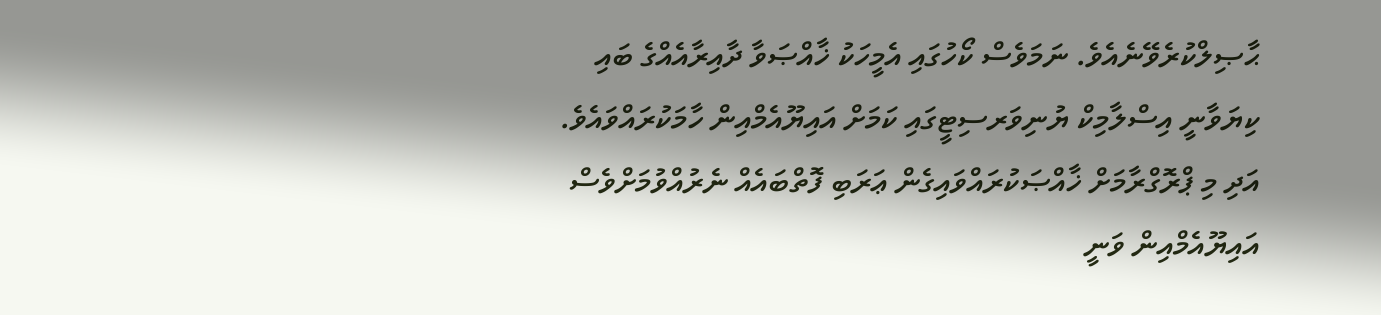ޙާޞިލްކުރެވޭނެއެވެ. ނަމަވެސް ކޯހުގައި އެމީހަކު ޚާއްޞަވާ ދާއިރާއެއްގެ ބައި ކިޔަވާނީ އިސްލާމިކް ޔުނިވަރސިޓީގައި ކަމަށް އައިޔޫއެމްއިން ހާމަކުރައްވައެވެ.
އަދި މި ޕްރޮގްރާމަށް ޚާއްޞަކުރައްވައިގެން ޢަރަބި ފޮތްބައެއް ނެރުއްވުމަށްވެސް އައިޔޫއެމްއިން ވަނީ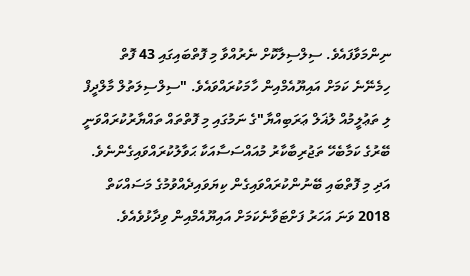ނިންމަވާފައެވެ. ސިލްސިލާކޮށް ނެރުއްވާ މި ފޮތްބައިގައި 43 ފޮތް ހިމެނޭނެ ކަމަށް އައިޔޫއެމްއިން ހާމަކުރައްވައެވެ. "ސިލްސިލަތުލް މާލްދީފް ލި ތަޢުލީމުއް ލުޣަލް ޢަރަބިއްޔާ"ގެ ނަމުގައި މި ފޮތްތައް ތައްޔާރުކުރައްވަނީ ބޭރުގެ ކަމާބެހޭ ތަޖުރިބާކާރު މުއައްސަސާއަކާ ޙަވާލުކުރައްވައިގެންނެވެ. އަދި މި ފޮތްބައި ބޭނުންކުރައްވައިގެން ކިޔަވައިދެއްވުމުގެ މަސައްކަތް 2018 ވަނަ އަހަރު ފަށްޓަވާނެކަމަށް އައިޔޫއެމްއިން ވިދާޅުވެއެވެ.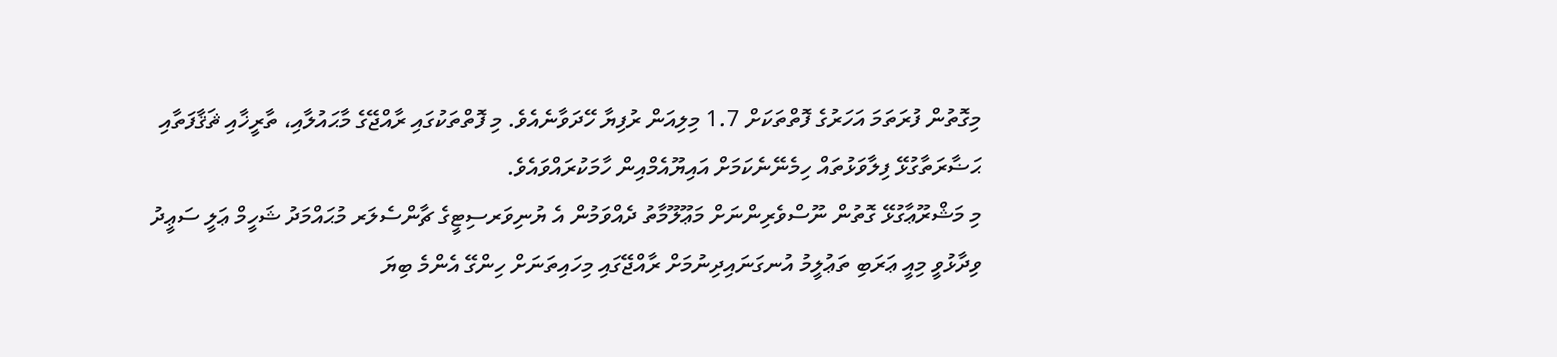މިގޮތުން ފުރަތަމަ އަހަރުގެ ފޮތްތަކަށް 1.7 މިލިއަން ރުފިޔާ ހޭދަވާނެއެވެ. މި ފޮތްތަކުގައި ރާއްޖޭގެ މާޙައުލާއި، ތާރީޚާއި ޘަޤާފަތާއި ޙަޟާރަތާގުޅޭ ފިލާވަޅުތައް ހިމެނޭނެކަމަށް އައިޔޫއެމްއިން ހާމަކުރައްވައެވެ.
މި މަޝްރޫޢާގުޅޭ ގޮތުން ނޫސްވެރިންނަށް މަޢޫލޫމާތު ދެއްވަމުން އެ ޔުނިވަރސިޓީގެ ޗާންސެލަރ މުޙައްމަދު ޝަހީމް ޢަލީ ސަޢީދު ވިދާޅުވީ މިއީ ޢަރަބި ތަޢުލީމު އުނގަނައިދިނުމަށް ރާއްޖޭގައި މިހައިތަނަށް ހިންގޭ އެންމެ ބިޔަ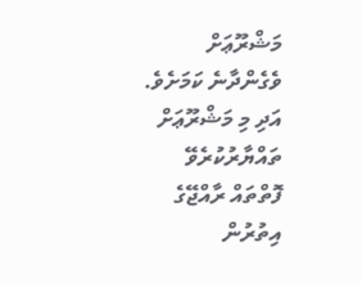މަޝްރޫޢަށް ވެގެންދާނެ ކަމަށެވެ. އަދި މި މަޝްރޫޢަށް ތައްޔާރުކުރެވޭ ފޮތްތައް ރާއްޖޭގެ އިތުރުން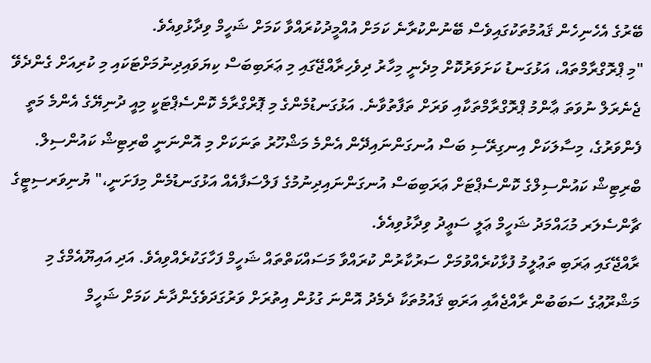ބޭރުގެ އެހެނިހެން ޤައުމުތަކުގައިވެސް ބޭނުންކުރާނެ ކަމަށް އުއްމީދުކުރައްވާ ކަމަށް ޝަހީމް ވިދާޅުވިއެވެ.
"މި ޕްރޮގްރާމްތައް، އަޅުގަނޑު ކަށަވަރުކޮށް މިދެނީ މިހާރު ދިވެހިރާއްޖޭގައި މި ޢަރަބިބަސް ކިޔަވައިދިނުމަށްޓަކައި މި ކުރިއަށް ގެންދެވޭ ޖެނެރަލް ނުވަތަ ޢާންމު ޕްރޮގްރާމްތަކާއި ވަރަށް ތަފާތުވާނެ. އަޅުގަނޑުމެންގެ މި ޕޮރްގްރާމެ ކޮންސެޕްޓަކީ މިއީ ދުނިޔޭގެ އެންމެ މަތީ ފެންވަރުގެ، މިސާލަކަށް އިނގިރޭސި ބަސް އުނގަންނައިދޭން އެންމެ މަޝްހޫރު ތަނަކަށް މި އޮންނަނީ ބްރިޓިޝް ކައުންސިލް. ބްރިޓިޝް ކައުންސިލްގެ ކޮންސެޕްޓަށް ޢަރަބިބަސް އުނގަންނައިދިނުމުގެ ފަލްސަފާއެއް އަޅުގަނޑުމެން މިފަށަނީ،" ޔުނިވަރސިޓީގެ ޗާންސެލަރ މުޙައްމަދު ޝަހީމް ޢަލީ ސަޢީދު ވިދާޅުވިއެވެ.
ރާއްޖޭގައި ޢަރަބި ތަޢުލީމު ފުޅާކުރެއްވުމަށް ސަރުކާރުން ކުރައްވާ މަސައްކަތްތައް ޝަހީމް ފަހާގަކުރެއްވިއެވެ. އަދި އައިޔޫއެމްގެ މި މަޝްރޫޢުގެ ސަބަބުން ރާއްޖެއާއި އަރަބި ޤައުމުތަކާ ދެމެދު އޮންނަ ގުޅުން އިތުރަށް ވަރުގަދަވެގެންދާނެ ކަމަށް ޝަހީމް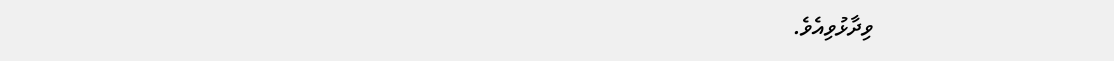ވިދާޅުވިއެވެ.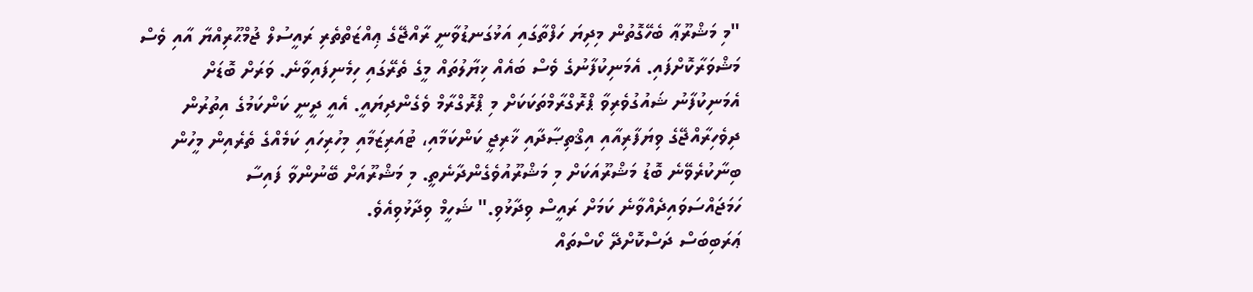"މި މަޝްރޫޢާ ބެހޭގޮތުން މިދިޔަ ހަފްތާގައި އަޅުގަނޑުވާނީ ރާއްޖޭގެ ޢިއްޒަތްތެރި ރައީސުލް ޖުމްޙޫރިއްޔާ އާއި ވެސް މަޝްވަރާކޮށްފައި. އެމަނިކުފާނުގެ ވެސް ބައެއް ޚިޔާލުތައް މީގެ ތެރޭގައި ހިމެނިފައިވާނެ. ވަރަށް ބޮޑަށް އެމަނިކުފާނު ޝައުގުވެރިވާ ޕްރޮގްރާމްތަކަކަށް މި ޕްރޮގްރާމް ވެގެންދިޔައީ. އެއީ ދީނީ ކަންކަމުގެ އިތުރުން ދިވެހިރާއްޖޭގެ ވިޔަފާރިއާއި އިޤްތިޞާދާއި ޚާރިޖީ ކަންކަމާއި، ޓުއަރިޒަމާއި މިހުރިހައި ކަމެއްގެ ތެރެއިން މީހުން ބިނާކުރެވޭނެ ބޮޑު މަޝްރޫއަކަށް މި މަޝްރޫއުވެގެންދާނެތީ. މި މަޝްރޫއަށް ބޭނުންވާ ފައިސާ ހަމަޖައްސަވައިދެއްވާނެ ކަމަށް ރައީސް ވިދާޅުވި." ޝަހީމް ވިދާޅުވިއެވެ.
ޢަރަބިބަސް ދަސްކޮށްދޭ ކޯސްތައް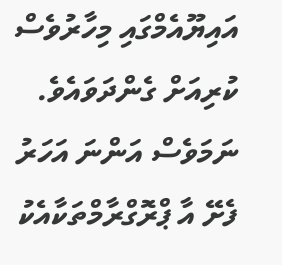އައިޔޫއެމްގައި މިހާރުވެސް ކުރިއަށް ގެންދަވައެވެ. ނަމަވެސް އަންނަ އަހަރު ފެށޭ އާ ޕްރޮގްރާމްތަކާއެކު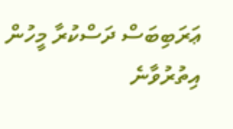ޢަރަބިބަސް ދަސްކުރާ މީހުން އިތުރުވާނެ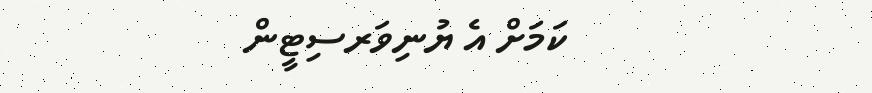ކަމަށް އެ ޔުނިވަރސިޓީން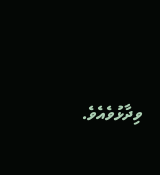ވިދާޅުވެއެވެ.